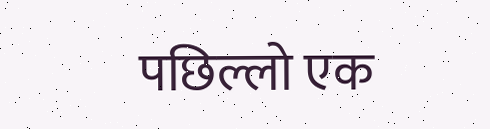पछिल्लो एक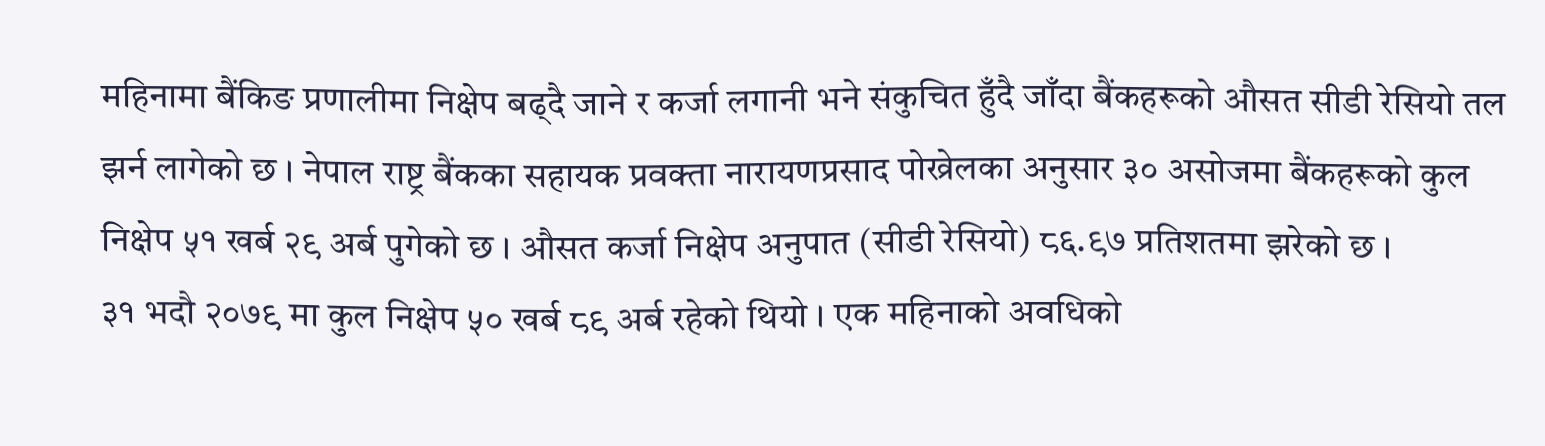महिनामा बैंकिङ प्रणालीमा निक्षेप बढ्दै जाने र कर्जा लगानी भने संकुचित हुँदै जाँदा बैंकहरूको औसत सीडी रेसियो तल झर्न लागेको छ । नेपाल राष्ट्र बैंकका सहायक प्रवक्ता नारायणप्रसाद पोख्रेलका अनुसार ३० असोजमा बैंकहरूको कुल निक्षेप ५१ खर्ब २९ अर्ब पुगेको छ । औसत कर्जा निक्षेप अनुपात (सीडी रेसियो) ८६.९७ प्रतिशतमा झरेको छ ।
३१ भदौ २०७९ मा कुल निक्षेप ५० खर्ब ८९ अर्ब रहेको थियो । एक महिनाको अवधिको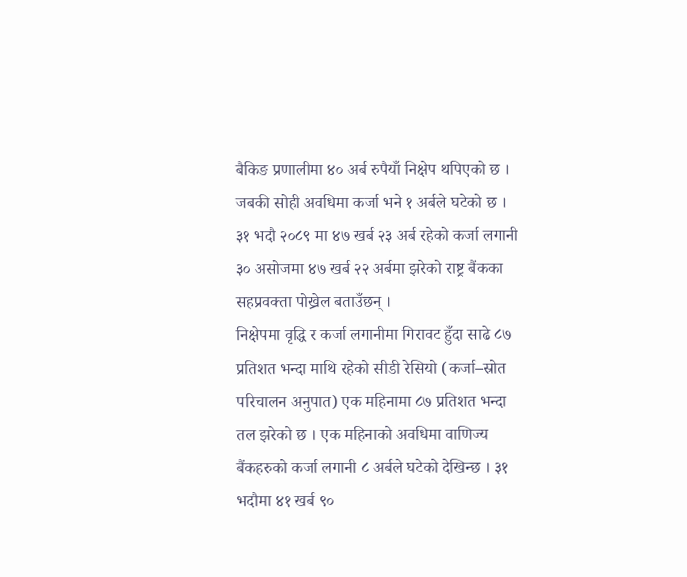बैकिङ प्रणालीमा ४० अर्ब रुपैयाँ निक्षेप थपिएको छ । जबकी सोही अवधिमा कर्जा भने १ अर्बले घटेको छ । ३१ भदौ २०८९ मा ४७ खर्ब २३ अर्ब रहेको कर्जा लगानी ३० असोजमा ४७ खर्ब २२ अर्बमा झरेको राष्ट्र बैंकका सहप्रवक्ता पोख्रेल बताउँछन् ।
निक्षेपमा वृद्धि र कर्जा लगानीमा गिरावट हुँदा साढे ८७ प्रतिशत भन्दा माथि रहेको सीडी रेसियो (कर्जा–स्रोत परिचालन अनुपात) एक महिनामा ८७ प्रतिशत भन्दा तल झरेको छ । एक महिनाको अवधिमा वाणिज्य बैंकहरुको कर्जा लगानी ८ अर्बले घटेको देखिन्छ । ३१ भदौमा ४१ खर्ब ९०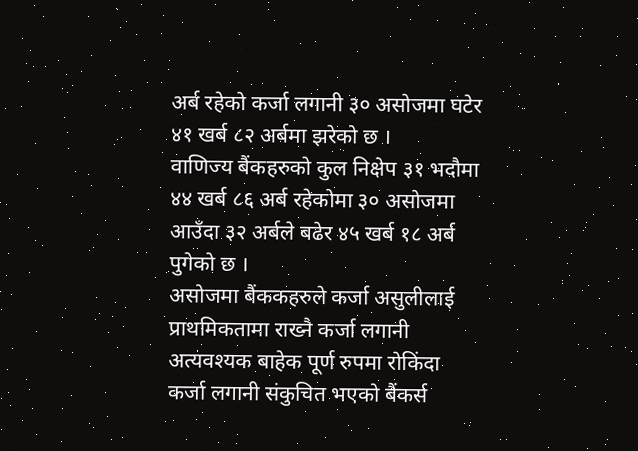अर्ब रहेको कर्जा लगानी ३० असोजमा घटेर ४१ खर्ब ८२ अर्बमा झरेको छ ।
वाणिज्य बैंकहरुको कुल निक्षेप ३१ भदौमा ४४ खर्ब ८६ अर्ब रहेकोमा ३० असोजमा आउँदा ३२ अर्बले बढेर ४५ खर्ब १८ अर्ब पुगेको छ ।
असोजमा बैंककहरुले कर्जा असुलीलाई प्राथमिकतामा राख्नै कर्जा लगानी अत्यवश्यक बाहेक पूर्ण रुपमा रोकिंदा कर्जा लगानी संकुचित भएको बैंकर्स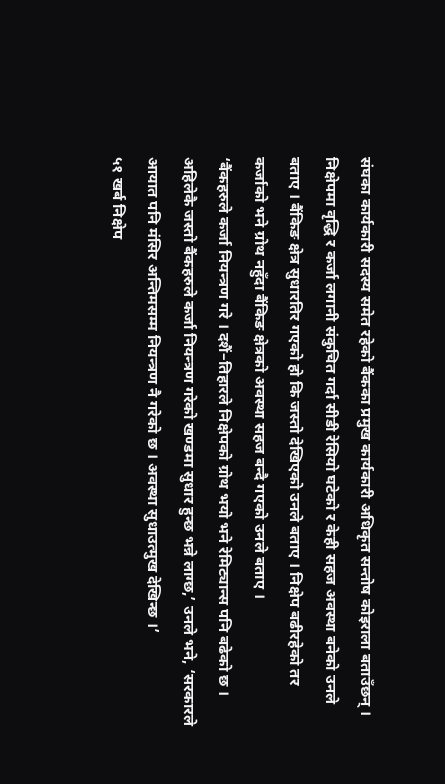संघका कार्यकारी सदस्य समेत रहेको बैंकका प्रमुख कार्यकारी अधिकृत सन्तोष कोइराला बताउँछन् ।
निक्षेपमा वृद्धि र कर्जा लगानी संकुचित गर्दा सीडी रेसियो घटेको र केही सहज अवस्था बनेको उनले बताए । बैंकिङ क्षेत्र सुधारतिर गएको हो कि जस्तो देखिएको उनले बताए । निक्षेप बढीरहेको तर कर्जाको भने ग्रोथ नहुँदा बैंकिङ क्षेत्रको अवस्था सहज बन्दै गएको उनले बताए ।
‘बैंकहरुले कर्जा नियन्त्रण गरे । दशैं–तिहारले निक्षेपको ग्रोथ भयो भने रेमिट्यान्स पनि बढेको छ । अहिलेकै जस्तो बैंकहरुले कर्जा नियन्त्रण गरेको खण्डमा सुधार हुन्छ भन्ने लाग्छ,’ उनले भने, ‘सरकारले आयात पनि मंसिर अन्तिमसम्म नियन्त्रण नै गरेको छ । अवस्था सुधाउत्मुख देखिन्छ ।’
५१ खर्ब निक्षेप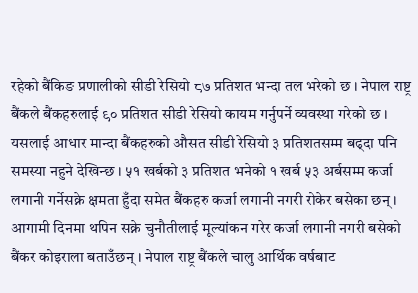रहेको बैंकिङ प्रणालीको सीडी रेसियो ८७ प्रतिशत भन्दा तल भरेको छ । नेपाल राष्ट्र बैंकले बैंकहरुलाई ९० प्रतिशत सीडी रेसियो कायम गर्नुपर्ने व्यवस्था गरेको छ । यसलाई आधार मान्दा बैंकहरुको औसत सीडी रेसियो ३ प्रतिशतसम्म बढ्दा पनि समस्या नहुने देखिन्छ । ५१ खर्बको ३ प्रतिशत भनेको १ खर्ब ५३ अर्बसम्म कर्जा लगानी गर्नेसक्ने क्षमता हुँदा समेत बैंकहरु कर्जा लगानी नगरी रोकेर बसेका छन् ।
आगामी दिनमा थपिन सक्ने चुनौतीलाई मूल्यांकन गरेर कर्जा लगानी नगरी बसेको बैंकर कोइराला बताउँछन् । नेपाल राष्ट्र बैंकले चालु आर्थिक वर्षबाट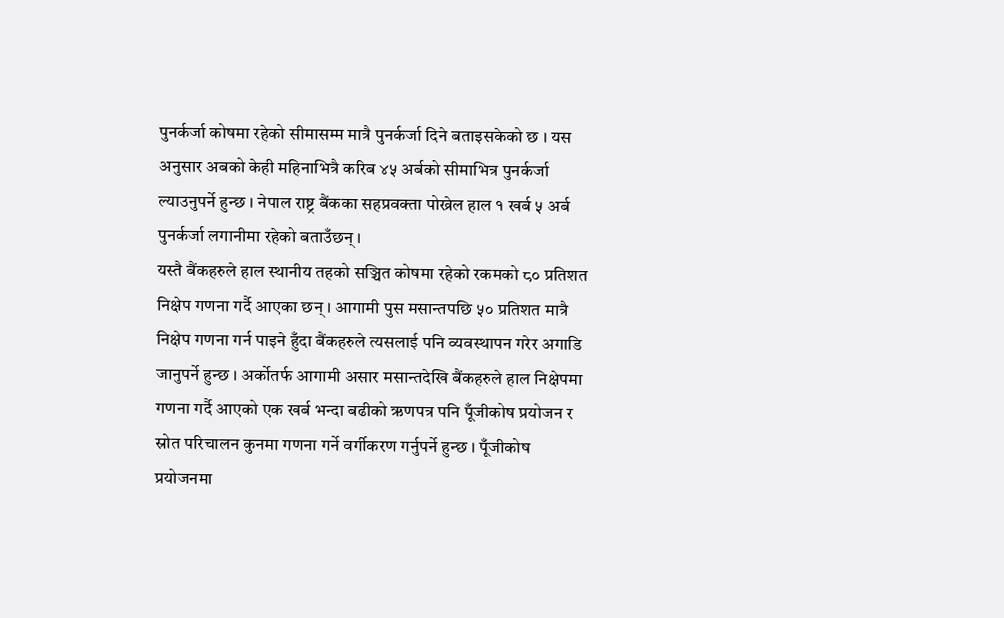पुनर्कर्जा कोषमा रहेको सीमासम्म मात्रै पुनर्कर्जा दिने बताइसकेको छ । यस अनुसार अबको केही महिनाभित्रै करिब ४५ अर्बको सीमाभित्र पुनर्कर्जा ल्याउनुपर्ने हुन्छ । नेपाल राष्ट्र बैंकका सहप्रवक्ता पोख्रेल हाल १ खर्ब ५ अर्ब पुनर्कर्जा लगानीमा रहेको बताउँछन् ।
यस्तै बैंकहरुले हाल स्थानीय तहको सञ्चित कोषमा रहेको रकमको ८० प्रतिशत निक्षेप गणना गर्दै आएका छन् । आगामी पुस मसान्तपछि ५० प्रतिशत मात्रै निक्षेप गणना गर्न पाइने हुँदा बैंकहरुले त्यसलाई पनि व्यवस्थापन गरेर अगाडि जानुपर्ने हुन्छ । अर्कोतर्फ आगामी असार मसान्तदेखि बैंकहरुले हाल निक्षेपमा गणना गर्दै आएको एक खर्ब भन्दा बढीको ऋणपत्र पनि पूँजीकोष प्रयोजन र स्रोत परिचालन कुनमा गणना गर्ने वर्गीकरण गर्नुपर्ने हुन्छ । पूँजीकोष प्रयोजनमा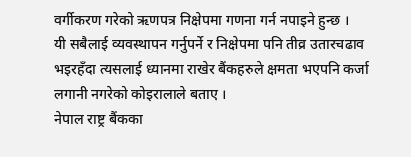वर्गीकरण गरेको ऋणपत्र निक्षेपमा गणना गर्न नपाइने हुन्छ ।
यी सबैलाई व्यवस्थापन गर्नुपर्ने र निक्षेपमा पनि तीव्र उतारचढाव भइरहँदा त्यसलाई ध्यानमा राखेर बैंकहरुले क्षमता भएपनि कर्जा लगानी नगरेको कोइरालाले बताए ।
नेपाल राष्ट्र बैंकका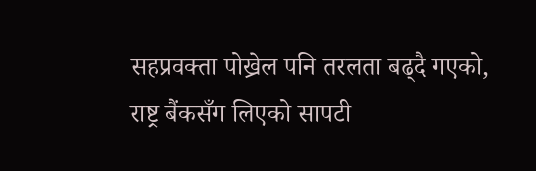सहप्रवक्ता पोख्रेल पनि तरलता बढ्दै गएको, राष्ट्र बैंकसँग लिएको सापटी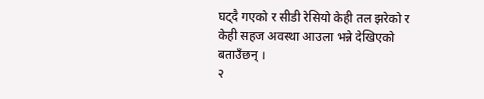घट्दै गएको र सीडी रेसियो केही तल झरेको र केही सहज अवस्था आउला भन्ने देखिएको बताउँछन् ।
२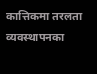कात्तिकमा तरलता व्यवस्थापनका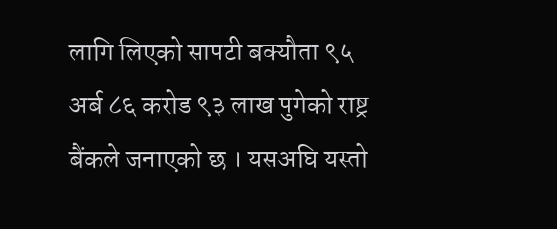लागि लिएको सापटी बक्यौता ९५ अर्ब ८६ करोड ९३ लाख पुगेको राष्ट्र बैंकले जनाएको छ । यसअघि यस्तो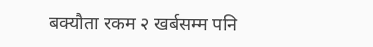बक्यौता रकम २ खर्बसम्म पनि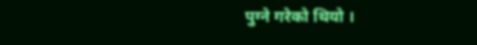पुग्ने गरेको थियो ।